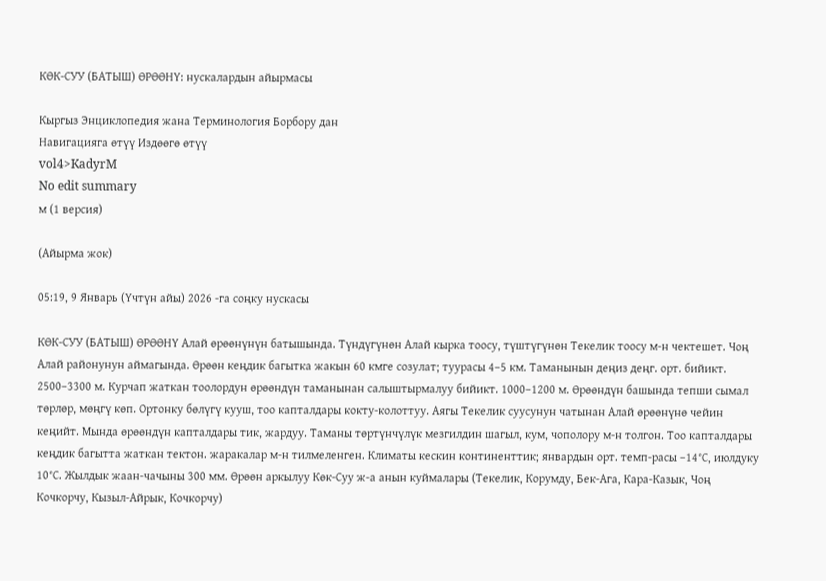КӨК-СУУ (БАТЫШ) ӨРӨӨНҮ: нускалардын айырмасы

Кыргыз Энциклопедия жана Терминология Борбору дан
Навигацияга өтүү Издөөгө өтүү
vol4>KadyrM
No edit summary
м (1 версия)

(Айырма жок)

05:19, 9 Январь (Үчтүн айы) 2026 -га соңку нускасы

КӨК-СУУ (БАТЫШ) ӨРӨӨНҮ Алай өрөөнүнүн батышында. Түндүгүнөн Алай кырка тоосу, түштүгүнөн Текелик тоосу м-н чектешет. Чоң Алай районунун аймагында. Өрөөн кеңдик багытка жакын 60 кмге созулат; туурасы 4–5 км. Таманынын деңиз деңг. орт. бийикт. 2500–3300 м. Курчап жаткан тоолордун өрөөндүн таманынан салыштырмалуу бийикт. 1000–1200 м. Өрөөндүн башында тепши сымал төрлөр, мөңгү көп. Ортонку бөлүгү кууш, тоо капталдары кокту-колоттуу. Аягы Текелик суусунун чатынан Алай өрөөнүнө чейин кеңийт. Мында өрөөндүн капталдары тик, жардуу. Таманы төртүнчүлүк мезгилдин шагыл, кум, чополору м-н толгон. Тоо капталдары кеңдик багытта жаткан тектон. жаракалар м-н тилмеленген. Климаты кескин континенттик; январдын орт. темп-расы –14°С, июлдуку 10°С. Жылдык жаан-чачыны 300 мм. Өрөөн аркылуу Көк-Суу ж-а анын куймалары (Текелик, Корумду, Бек-Ага, Кара-Казык, Чоң Кочкорчу, Кызыл-Айрык, Кочкорчу)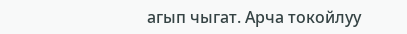агып чыгат. Арча токойлуу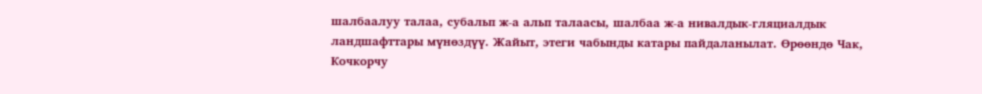шалбаалуу талаа, субальп ж-а альп талаасы, шалбаа ж-а нивалдык-гляциалдык ландшафттары мүнөздүү. Жайыт, этеги чабынды катары пайдаланылат. Өрөөндө Чак, Кочкорчу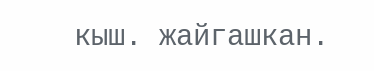кыш. жайгашкан.